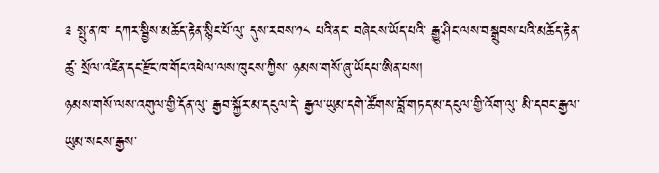༉ སྤུ་ན་ཁ་ དཀར་སྦྱིས་མཆོད་རྟེན་སྙིང་པོ་ལུ་ དུས་རབས་༡༨ པའི་ནང་ བཞེངས་ཡོད་པའི་ རྒྱུ་ཤིང་ལས་བསྒྲུབས་པའི་མཆོད་རྟེན་ཚུ་ སྲོལ་འཛིན་དང་རྫོང་ཁ་གོང་འཕེལ་ལས་ཁུངས་ཀྱིས་ ཉམས་གསོ་ཞུ་ཡོདཔ་ཨིན་པས།
ཉམས་གསོ་ལས་འགུལ་གྱི་དོན་ལུ་ རྒྱབ་སྐྱོར་མ་དངུལ་དེ་ རྒྱལ་ཡུམ་དགེ་ཚོགས་བློ་གཏད་མ་དངུལ་གྱི་འོག་ལུ་ མི་དབང་རྒྱལ་ཡུམ་སངས་རྒྱས་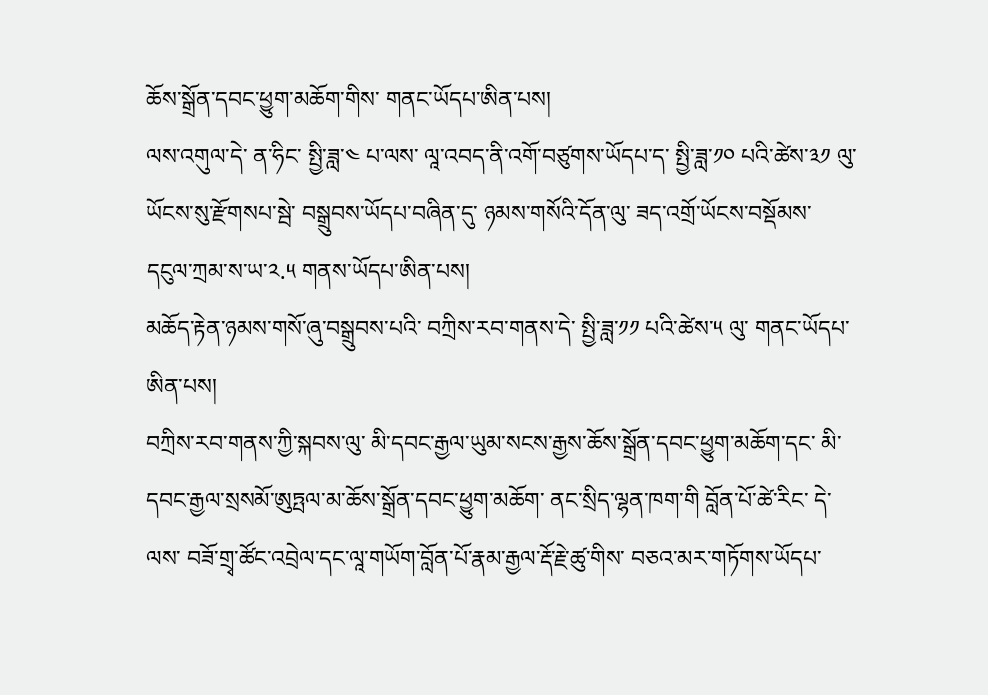ཆོས་སྒྲོན་དབང་ཕྱུག་མཆོག་གིས་ གནང་ཡོདཔ་ཨིན་པས།
ལས་འགུལ་དེ་ ན་ཧིང་ སྤྱི་ཟླ་༤ པ་ལས་ ལཱ་འབད་ནི་འགོ་བཙུགས་ཡོདཔ་ད་ སྤྱི་ཟླ་༡༠ པའི་ཚེས་༣༡ ལུ་ ཡོངས་སུ་རྫོགསཔ་སྦེ་ བསྒྲུབས་ཡོདཔ་བཞིན་དུ་ ཉམས་གསོའི་དོན་ལུ་ ཟད་འགྲོ་ཡོངས་བསྡོམས་ དངུལ་ཀྲམ་ས་ཡ་༢.༥ གནས་ཡོདཔ་ཨིན་པས།
མཆོད་རྟེན་ཉམས་གསོ་ཞུ་བསྒྲུབས་པའི་ བཀྲིས་རབ་གནས་དེ་ སྤྱི་ཟླ་༡༡ པའི་ཚེས་༥ ལུ་ གནང་ཡོདཔ་ཨིན་པས།
བཀྲིས་རབ་གནས་ཀྱི་སྐབས་ལུ་ མི་དབང་རྒྱལ་ཡུམ་སངས་རྒྱས་ཆོས་སྒྲོན་དབང་ཕྱུག་མཆོག་དང་ མི་དབང་རྒྱལ་སྲསམོ་ཨུཏྤལ་མ་ཆོས་སྒྲོན་དབང་ཕྱུག་མཆོག་ ནང་སྲིད་ལྷན་ཁག་གི བློན་པོ་ཚེ་རིང་ དེ་ལས་ བཟོ་གྲྭ་ཚོང་འབྲེལ་དང་ལཱ་གཡོག་བློན་པོ་རྣམ་རྒྱལ་རྡོ་རྗེ་ཚུ་གིས་ བཅའ་མར་གཏོགས་ཡོདཔ་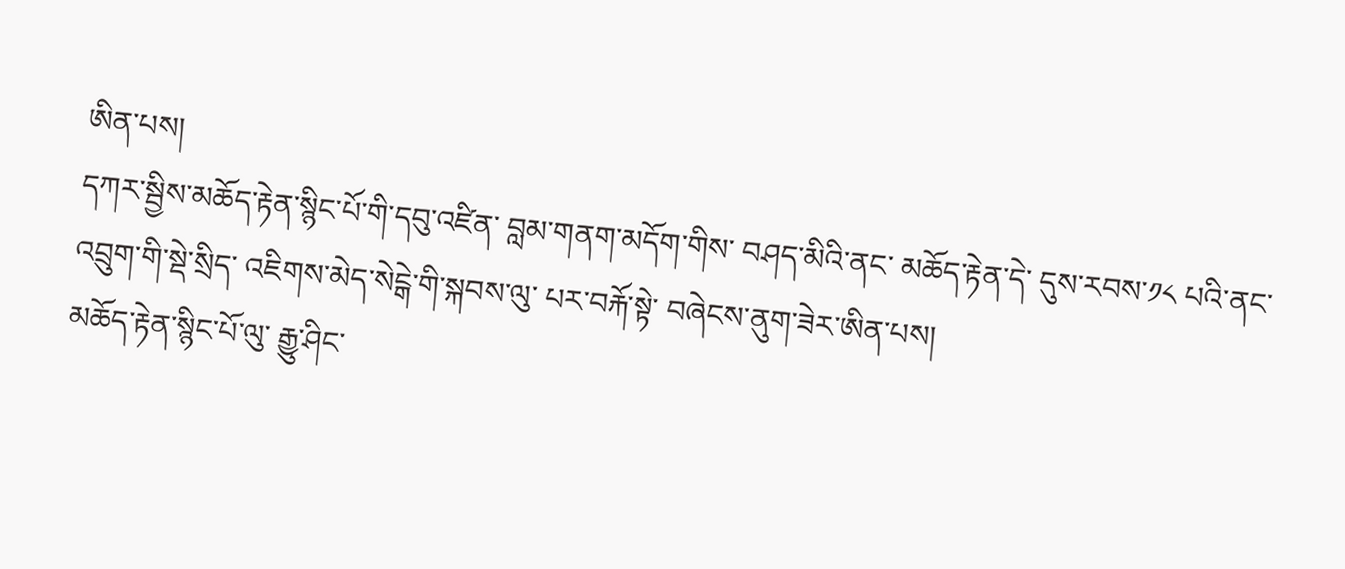ཨིན་པས།
དཀར་སྦྱིས་མཆོད་རྟེན་སྙིང་པོ་གི་དབུ་འཛིན་ བླམ་གནག་མདོག་གིས་ བཤད་མིའི་ནང་ མཆོད་རྟེན་དེ་ དུས་རབས་༡༨ པའི་ནང་ འབྲུག་གི་སྡེ་སྲིད་ འཇིགས་མེད་སེངྒེ་གི་སྐབས་ལུ་ པར་བརྐོ་སྟེ་ བཞེངས་ནུག་ཟེར་ཨིན་པས།
མཆོད་རྟེན་སྙིང་པོ་ལུ་ རྒྱུ་ཤིང་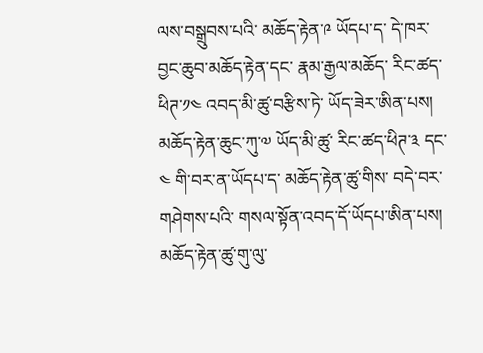ལས་བསྒྲུབས་པའི་ མཆོད་རྟེན་༩ ཡོདཔ་ད་ དེ་ཁར་ བྱང་ཆུབ་མཆོད་རྟེན་དང་ རྣམ་རྒྱལ་མཆོད་ རིང་ཚད་ཕིཊ་༡༤ འབད་མི་ཚུ་བརྩིས་ཏེ་ ཡོད་ཟེར་ཨིན་པས།
མཆོད་རྟེན་ཆུང་ཀུ་༧ ཡོད་མི་ཚུ་ རིང་ཚད་ཕིཊ་༣ དང་༤ གི་བར་ན་ཡོདཔ་ད་ མཆོད་རྟེན་ཚུ་གིས་ བདེ་བར་གཤེགས་པའི་ གསལ་སྟོན་འབད་དོ་ཡོདཔ་ཨིན་པས།
མཆོད་རྟེན་ཚུ་གུ་ལུ་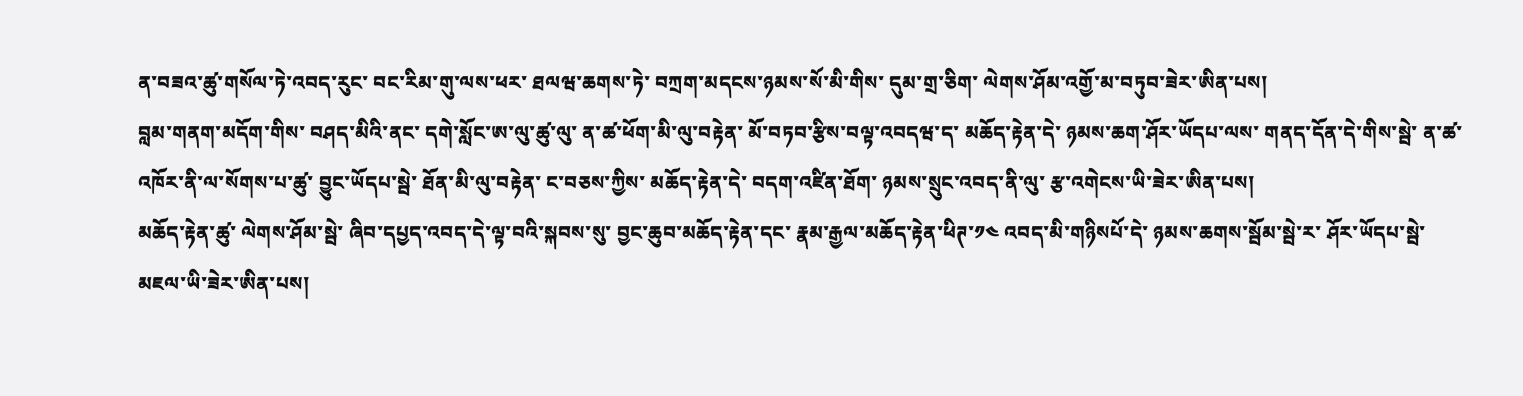ན་བཟའ་ཚུ་གསོལ་ཏེ་འབད་རུང་ བང་རིམ་གུ་ལས་ཕར་ ཐལཝ་ཆགས་ཏེ་ བཀྲག་མདངས་ཉམས་སོ་མི་གིས་ དུམ་གྲ་ཅིག་ ལེགས་ཤོམ་འགྱོ་མ་བཏུབ་ཟེར་ཨིན་པས།
བླམ་གནག་མདོག་གིས་ བཤད་མིའི་ནང་ དགེ་སློང་ཨ་ལུ་ཚུ་ལུ་ ན་ཚ་ཕོག་མི་ལུ་བརྟེན་ མོ་བཏབ་རྩིས་བལྟ་འབདཝ་ད་ མཆོད་རྟེན་དེ་ ཉམས་ཆག་ཤོར་ཡོདཔ་ལས་ གནད་དོན་དེ་གིས་སྦེ་ ན་ཚ་འཁོར་ནི་ལ་སོགས་པ་ཚུ་ བྱུང་ཡོདཔ་སྦེ་ ཐོན་མི་ལུ་བརྟེན་ ང་བཅས་ཀྱིས་ མཆོད་རྟེན་དེ་ བདག་འཛིན་ཐོག་ ཉམས་སྲུང་འབད་ནི་ལུ་ རྩ་འགེངས་ཡི་ཟེར་ཨིན་པས།
མཆོད་རྟེན་ཚུ་ ལེགས་ཤོམ་སྦེ་ ཞིབ་དཔྱད་འབད་དེ་ལྟ་བའི་སྐབས་སུ་ བྱང་ཆུབ་མཆོད་རྟེན་དང་ རྣམ་རྒྱལ་མཆོད་རྟེན་ཕིཊ་༡༤ འབད་མི་གཉིསཔོ་དེ་ ཉམས་ཆགས་སྦོམ་སྦེ་ར་ ཤོར་ཡོདཔ་སྦེ་ མཇལ་ཡི་ཟེར་ཨིན་པས།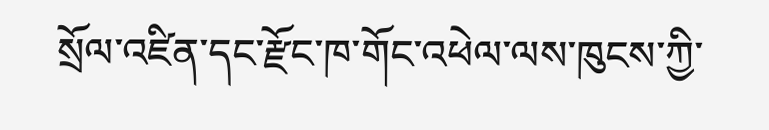སྲོལ་འཛིན་དང་རྫོང་ཁ་གོང་འཕེལ་ལས་ཁུངས་ཀྱི་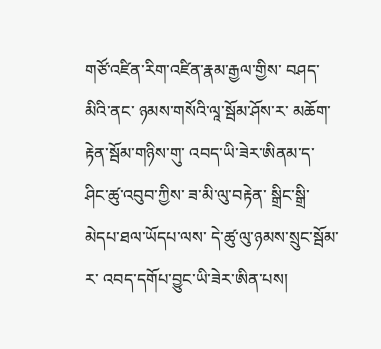གཙོ་འཛིན་རིག་འཛིན་རྣམ་རྒྱལ་གྱིས་ བཤད་མིའི་ནང་ ཉམས་གསོའི་ལཱ་སྦོམ་ཤོས་ར་ མཆོག་རྟེན་སྦོམ་གཉིས་གུ་ འབད་ཡི་ཟེར་ཨིནམ་ད་ ཤིང་ཚུ་འབུབ་ཀྱིས་ ཟ་མི་ལུ་བརྟེན་ སྒྲིང་སྒྲི་མེདཔ་ཐལ་ཡོདཔ་ལས་ དེ་ཚུ་ལུ་ཉམས་སྲུང་སྦོམ་ར་ འབད་དགོཔ་བྱུང་ཡི་ཟེར་ཨིན་པས།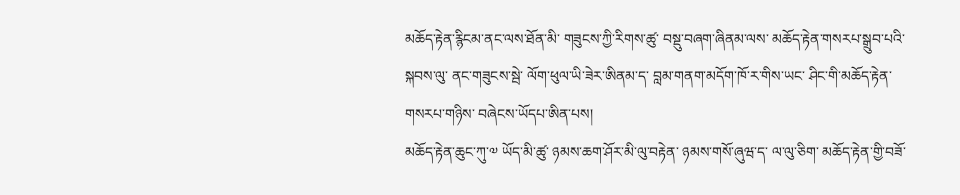མཆོད་རྟེན་རྙིངམ་ནང་ལས་ཐོན་མི་ གཟུངས་ཀྱི་རིགས་ཚུ་ བསྡུ་བཞག་ཞིནམ་ལས་ མཆོད་རྟེན་གསརཔ་སྒྲུབ་པའི་སྐབས་ལུ་ ནང་གཟུངས་སྦེ་ ལོག་ཕུལ་ཡི་ཟེར་ཨིནམ་ད་ བླམ་གནག་མདོག་ཁོ་ར་གིས་ཡང་ ཤིང་གི་མཆོད་རྟེན་གསརཔ་གཉིས་ བཞེངས་ཡོདཔ་ཨིན་པས།
མཆོད་རྟེན་ཆུང་ཀུ་༧ ཡོད་མི་ཚུ་ ཉམས་ཆག་ཤོར་མི་ལུ་བརྟེན་ ཉམས་གསོ་ཞུཝ་ད་ ལ་ལུ་ཅིག་ མཆོད་རྟེན་གྱི་བཟོ་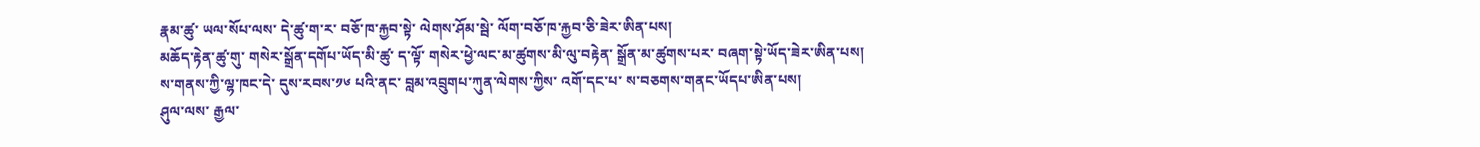རྣམ་ཚུ་ ཡལ་སོཔ་ལས་ དེ་ཚུ་ག་ར་ བཅོ་ཁ་རྐྱབ་སྟེ་ ལེགས་ཤོམ་སྦེ་ ལོག་བཅོ་ཁ་རྐྱབ་ཅི་ཟེར་ཨིན་པས།
མཆོད་རྟེན་ཚུ་གུ་ གསེར་སྒྲོན་དགོཔ་ཡོད་མི་ཚུ་ ད་ལྟོ་ གསེར་ཕྱེ་ལང་མ་ཚུགས་མི་ལུ་བརྟེན་ སྒྲོན་མ་ཚུགས་པར་ བཞག་སྟེ་ཡོད་ཟེར་ཨིན་པས།
ས་གནས་ཀྱི་ལྷ་ཁང་དེ་ དུས་རབས་༡༦ པའི་ནང་ བླམ་འབྲུགཔ་ཀུན་ལེགས་ཀྱིས་ འགོ་དང་པ་ ས་བཅགས་གནང་ཡོདཔ་ཨིན་པས།
ཤུལ་ལས་ རྒྱལ་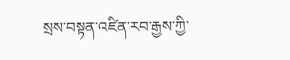སྲས་བསྟན་འཛིན་རབ་རྒྱས་ཀྱི་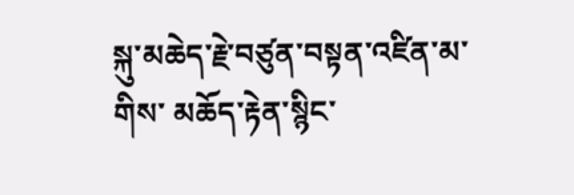སྐུ་མཆེད་རྗེ་བཙུན་བསྟན་འཛིན་མ་གིས་ མཆོད་རྟེན་སྙིང་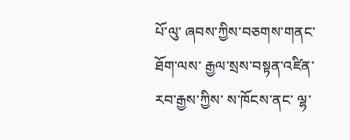པོ་ལུ་ ཞབས་ཀྱིས་བཅགས་གནང་ཐོག་ལས་ རྒྱལ་སྲས་བསྟན་འཛིན་རབ་རྒྱས་ཀྱིས་ ས་ཁོངས་ནང་ ལྷ་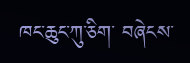ཁང་ཆུང་ཀུ་ཅིག་ བཞེངས་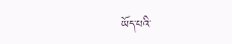ཡོད་པའི་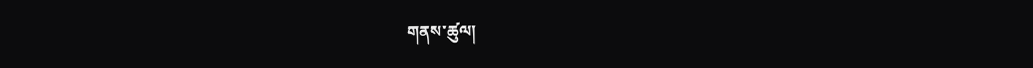གནས་ཚུལ།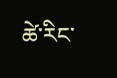ཚེ་རིང་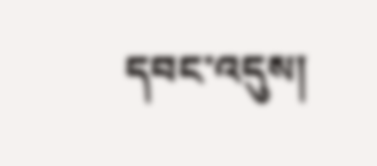དབང་འདུས།